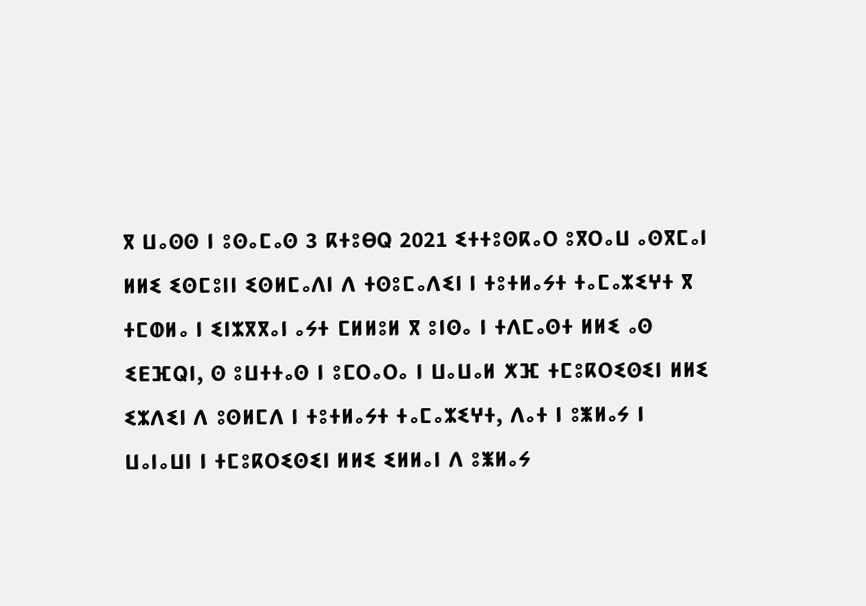ⴳ ⵡⴰⵙⵙ ⵏ ⵓⵙⴰⵎⴰⵙ 3 ⴽⵜⵓⴱⵕ 2021 ⵉⵜⵜⵓⵙⴽⴰⵔ ⵓⴳⵔⴰⵡ ⴰⵙⴳⵎⴰⵏ ⵍⵍⵉ ⵉⵙⵎⵓⵏⵏ ⵉⵙⵍⵎⴰⴷⵏ ⴷ ⵜⵙⵓⵎⴰⴷⵉⵏ ⵏ ⵜⵓⵜⵍⴰⵢⵜ ⵜⴰⵎⴰⵣⵉⵖⵜ ⴳ ⵜⵎⵀⵍⴰ ⵏ ⵉⵏⵣⴳⴳⴰⵏ ⴰⵢⵜ ⵎⵍⵍⵓⵍ ⴳ ⵓⵏⵙⴰ ⵏ ⵜⴷⵎⴰⵙⵜ ⵍⵍⵉ ⴰⵙ ⵉⴹⴼⵕⵏ, ⵙ ⵓⵡⵜⵜⴰⵙ ⵏ ⵓⵎⵔⴰⵔⴰ ⵏ ⵡⴰⵡⴰⵍ ⵅⴼ ⵜⵎⵓⴽⵔⵉⵙⵉⵏ ⵍⵍⵉ ⵉⵣⴷⵉⵏ ⴷ ⵓⵙⵍⵎⴷ ⵏ ⵜⵓⵜⵍⴰⵢⵜ ⵜⴰⵎⴰⵣⵉⵖⵜ, ⴷⴰⵜ ⵏ ⵓⵥⵍⴰⵢ ⵏ ⵡⴰⵏⴰⵡⵏ ⵏ ⵜⵎⵓⴽⵔⵉⵙⵉⵏ ⵍⵍⵉ ⵉⵍⵍⴰⵏ ⴷ ⵓⵥⵍⴰⵢ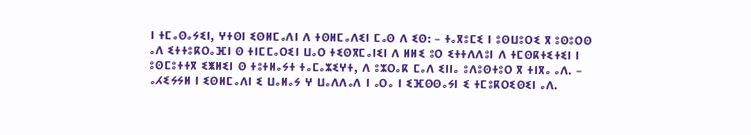ⵏ ⵜⵎⴰⵙⴰⵢⵉⵏ, ⵖⵜⵙⵏ ⵉⵙⵍⵎⴰⴷⵏ ⴷ ⵜⵙⵍⵎⴰⴷⵉⵏ ⵎⴰⵙ ⴷ ⵉⵙ: – ⵜⴰⴳⵓⵎⵉ ⵏ ⵓⵙⵡⵓⵔⵉ ⴳ ⵓⵙⵓⵔⵙ ⴰⴷ ⵉⵜⵜⵓⴽⵔⴰⴼⵏ ⵙ ⵜⵏⵎⵎⴰⵔⵉⵏ ⵡⴰⵔ ⵜⵉⵙⴳⵎⴰⵏⵉⵏ ⴷ ⵍⵍⵉ ⵓⵔ ⵉⵜⵜⴷⴷⵓⵏ ⴷ ⵜⵎⵙⴽⵜⵉⵜⵉⵏ ⵏ ⵓⵙⵎⵓⵜⵜⴳ ⵉⵥⵍⵉⵏ ⵙ ⵜⵓⵜⵍⴰⵢⵜ ⵜⴰⵎⴰⵣⵉⵖⵜ, ⴷ ⵓⵣⵔⴰⴽ ⵎⴰⴷ ⵉⵏⵏⴰ ⵓⴷⵓⵙⵜⵓⵔ ⴳ ⵜⵏⴳⴰ ⴰⴷ. – ⴰⵃⵉⵢⵢⵍ ⵏ ⵉⵙⵍⵎⴰⴷⵏ ⵉ ⵡⴰⵍⴰⵢ ⵖ ⵡⴰⴷⴷⴰⴷ ⵏ ⴰⵔⴰ ⵏ ⵉⴼⵙⵙⴰⵢⵏ ⵉ ⵜⵎⵓⴽⵔⵉⵙⵉⵏ ⴰⴷ.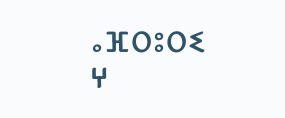ⴰⴼⵔⵓⵔⵉ ⵖ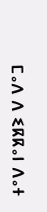ⵎⴰⴷ ⴷ ⵉⴽⴽⴰⵏ ⴷⴰⵜ